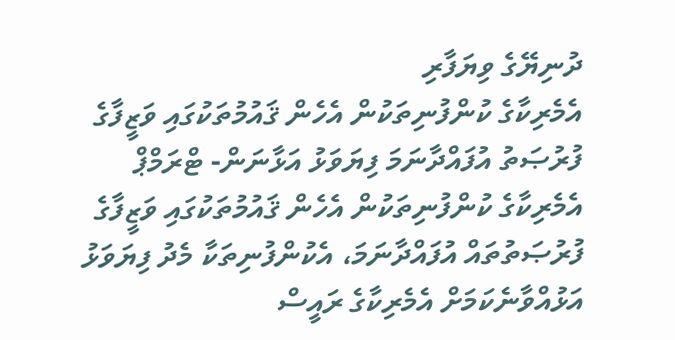ދުނިޔޭގެ ވިޔަފާރި
އެމެރިކާގެ ކުންފުނިތަކުން އެހެން ޤައުމުތަކުގައި ވަޒީފާގެ ފުރުޞަތު އުފައްދާނަމަ ފިޔަވަޅު އަޅާނަން- ޓްރަމްޕް
އެމެރިކާގެ ކުންފުނިތަކުން އެހެން ޤައުމުތަކުގައި ވަޒީފާގެ ފުރުޞަތުތައް އުފައްދާނަމަ، އެކުންފުނިތަކާ މެދު ފިޔަވަޅު އަޅުއްވާނެކަމަށް އެމެރިކާގެ ރައީސް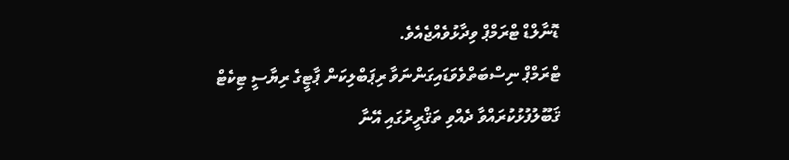ޑޮނާލްޑް ޓްރަމްޕް ވިދާޅުވެއްޖެއެވެ.
ޓްރަމްޕް ނިސްބަތްވެވަޑައިގަންނަވާ ރިޕަބްލިކަން ޕާޓީގެ ރިޔާސީ ޓިކެޓް ޤަބޫލުފުޅުކުރައްވާ ދެއްވި ތަޤްރީރުގައި އޭނާ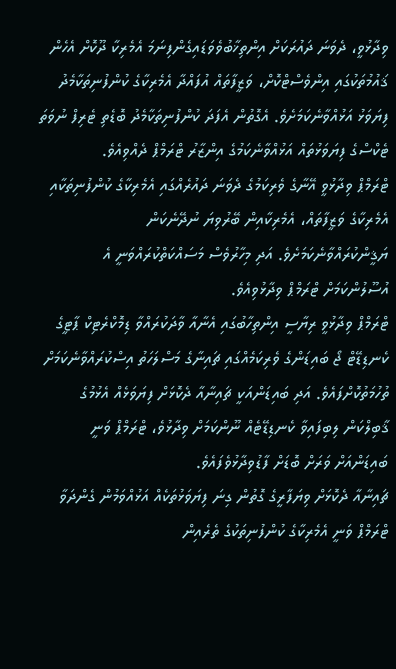ވިދާޅުވީ، ދެވަނަ ދައުރަކަށް އިންތިޚާބުވެވަޑައިގެންފިނަމަ އެމެރިކާ ދޫކޮށް އެހެން ޤައުމުތަކުގައި އިންވެސްޓްކޮށް، ވަޒީފާތައް އުފައްދާ އެމެރިކާގެ ކުންފުނިތަކާމެދު ފިޔަވަޅު އަޅުއްވާނެކަމަށެވެ. އެގޮތުން އެފަދަ ކުންފުނިތަކާމެދު ބޮޑެތި ޓެރިފް ނުވަތަ ޓެކްސްގެ ފިޔަވަޅުތައް އަޅުއްވާނެކަމުގެ އިންޒާރު ޓްރަމްޕް ދެއްވިއެވެ.
ޓްރަމްޕް ވިދާޅުވީ އޭނާގެ ވެރިކަމުގެ ދެވަނަ ދައުރެއްގައި އެމެރިކާގެ ކުންފުނިތަކާއި އެމެރިކާގެ ވަޒީފާތައް، އެމެރިކާއިން ބޭރުވިޔަ ނުދޭނެކަން ޔަޤީންކުރައްވާނެކަމަށެވެ. އަދި މިހާރުވެސް މަސައްކަތްކުރައްވަނީ އެ އުސޫލުންކަމަށް ޓްރަމްޕް ވިދާޅުވިއެވެ.
ޓްރަމްޕް ވިދާޅުވީ ރިޔާސީ އިންތިހާބުގައި އެނާއާ ވާދަކުރައްވާ ޑިމޮކްރެޓިކް ޕާޓީގެ ކެނޑިޑޭޓް ޖޯ ބައިޑަންގެ ވެރިކަމެއްގައި ޗައިނާގެ މަސްލަހަތު އިސްކުރައްވާނެކަމަށް ތުހުމަތުކޮށްފައެވެ. އަދި ބައިޑަންއަކީ ޗައިނާއާ ދެކޮޅަށް ފިޔަވަޅެއް އެޅުމުގެ ޤާބިލްކަން ލިބިފައިވާ ކެނޑިޑޭޓެއް ނޫންކަމަށް ވިދާޅުވެ، ޓްރަމްޕް ވަނީ ބައިޑަންއަށް ވަރަށް ބޮޑަށް ފާޑުވިދާޅުވެފައެވެ.
ޗައިނާއާ ދެކޮޅަށް ވިޔަފާރީގެ ގޮތުން ގިނަ ފިޔަވަޅުތަކެއް އަޅުއްވަމުން ގެންދަވާ ޓްރަމްޕް ވަނީ އެމެރިކާގެ ކުންފުނިތަކުގެ ތެރެއިން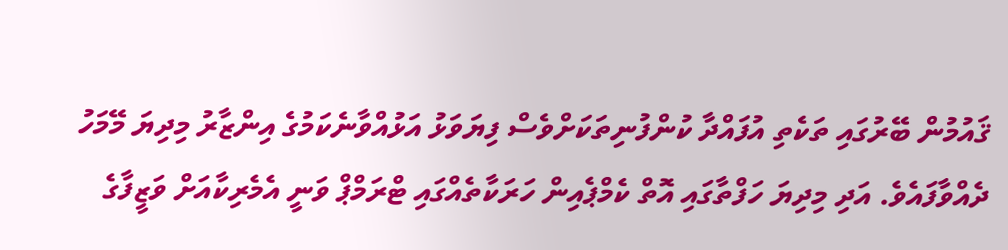ޤައުމުން ބޭރުގައި ތަކެތި އުފައްދާ ކުންފުނިތަކަށްވެސް ފިޔަވަޅު އަޅުއްވާނެކަމުގެ އިންޒާރު މިދިޔަ މޭމަހު ދެއްވާފައެވެ. އަދި މިދިޔަ ހަފްތާގައި އޮތް ކެމްޕެއިން ހަރަކާތެއްގައި ޓްރަމްޕް ވަނީ އެމެރިކާއަށް ވަޒީފާގެ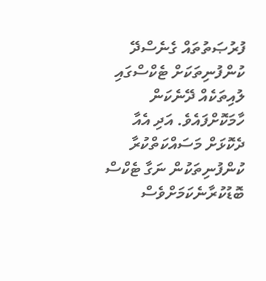ފުރުޞަތުތައް ގެނެސްދޭ ކުންފުނިތަކަށް ޓެކްސްގައި ލުއިތަކެއް ދޭނެކަން ހާމަކޮށްފައެވެ. އަދި އެއާ ދެކޮޅަށް މަސައްކަތްކުރާ ކުންފުނިތަކުން ނަގާ ޓެކްސް ބޮޑުކުރާނެކަމަށްވެސް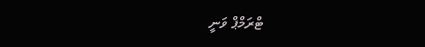ޓްރަމްޕް ވަނީ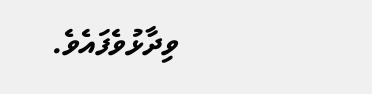ވިދާޅުވެފައެވެ.